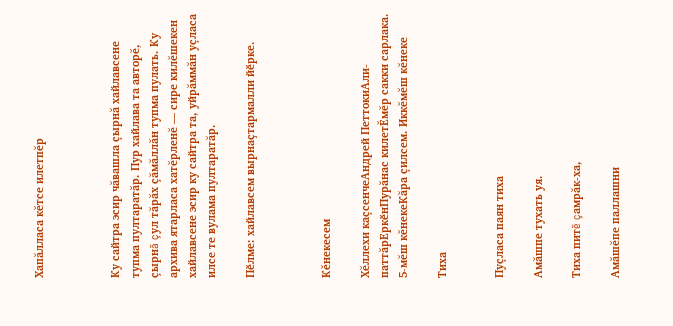Хапăлласа кĕтсе илетпĕр



Ку сайтра эсир чăвашла çырнă хайлавсене тупма пултаратăр. Пур хайлава та авторĕ, çырнă çул тăрăх çăмăллăн тупма пулать. Ку архива ятарласа хатĕрленĕ — сире килĕшекен хайлавсене эсир ку сайтра та, уйрăммăн уçласа илсе те вулама пултаратăр.

Пӗлме: хайлавсем вырнаҫтармалли йӗрке.



Кĕнекесем

Хĕллехи каçсенчеАндрей ПеттокиАли-паттăрЕркӗнПурăнас килетĔмĕр сакки сарлака. 5-мĕш кĕнекеКăра çилсем. Иккĕмĕш кĕнеке

Тиха


Пуçласа паян тиха

Амăшпе тухать уя.

Тиха питĕ çамрăк-ха,

Амăшĕпе паллашни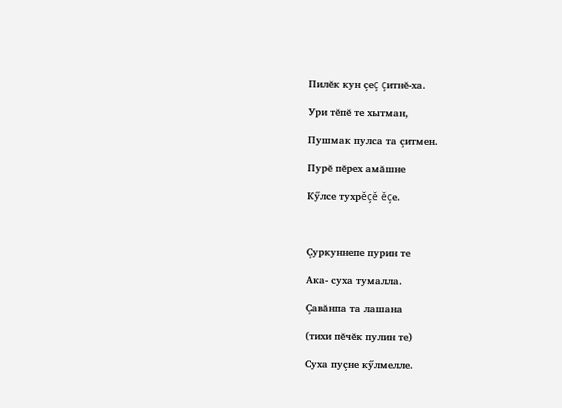Пилĕк кун çеç çитнĕ-ха.

Ури тĕпĕ те хытман,

Пушмак пулса та çитмен.

Пурĕ пĕрех амăшне

Кӳлсе тухрĕçĕ ĕçе.



Çуркуннепе пурин те

Ака- суха тумалла.

Çавăнпа та лашана

(тихи пĕчĕк пулин те)

Суха пуçне кӳлмелле.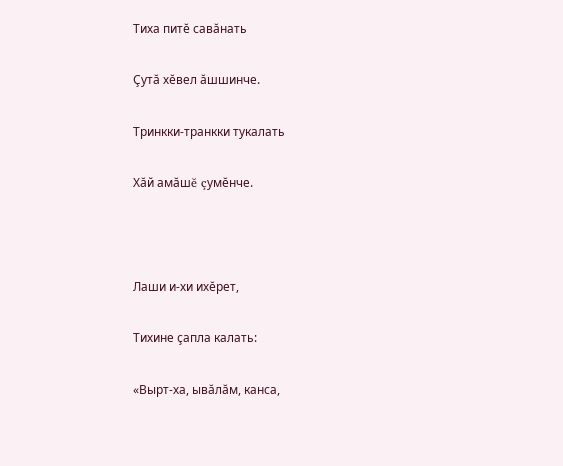Тиха питĕ савăнать

Çутă хĕвел ăшшинче.

Тринкки-транкки тукалать

Хăй амăшĕ çумĕнче.



Лаши и-хи ихĕрет,

Тихине çапла калать:

«Вырт-ха, ывăлăм, канса,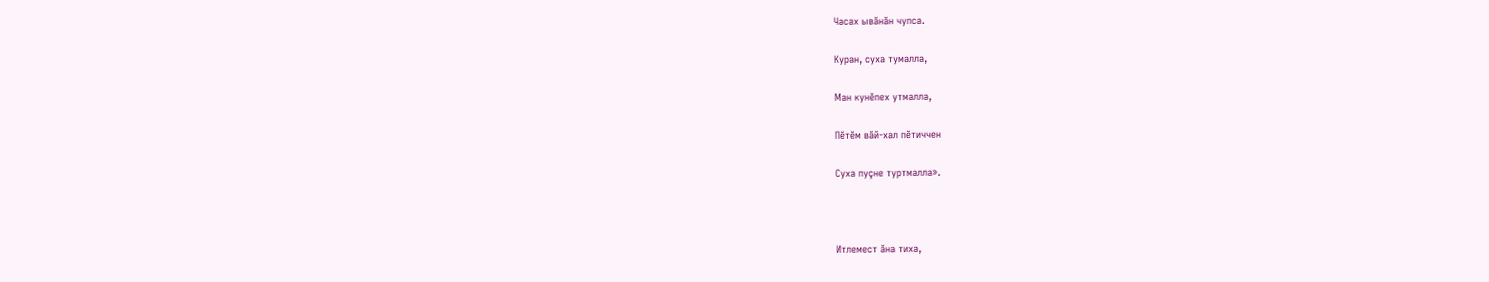Часах ывăнăн чупса.

Куран, суха тумалла,

Ман кунĕпех утмалла,

Пĕтĕм вăй-хал пĕтиччен

Суха пуçне туртмалла».



Итлемест ăна тиха,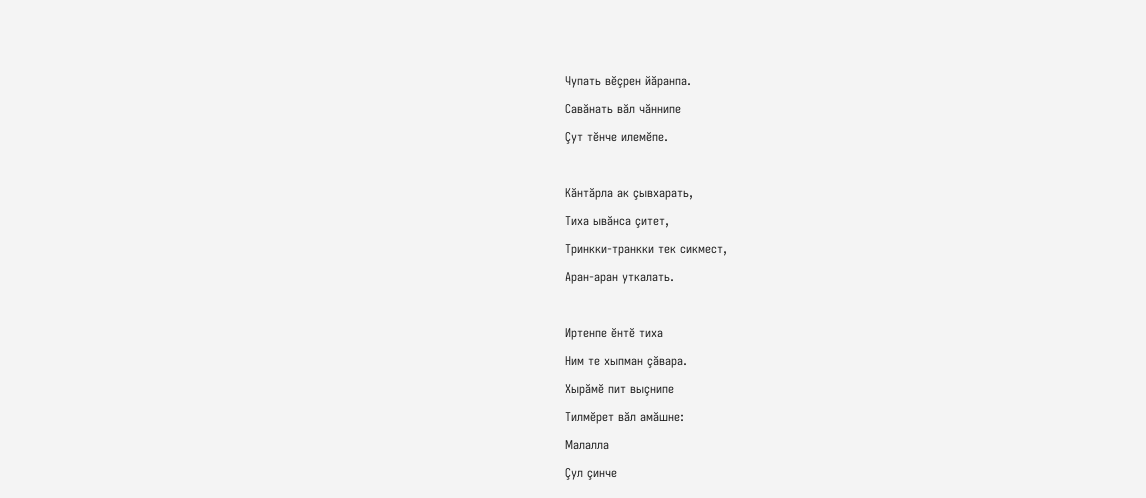Чупать вĕçрен йăранпа.

Савăнать вăл чăннипе

Çут тĕнче илемĕпе.



Кăнтăрла ак çывхарать,

Тиха ывăнса çитет,

Тринкки-транкки тек сикмест,

Аран-аран уткалать.



Иртенпе ĕнтĕ тиха

Ним те хыпман çăвара.

Хырăмĕ пит выçнипе

Тилмĕрет вăл амăшне:

Малалла

Çул çинче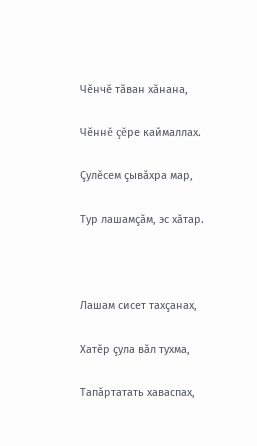Чĕнчĕ тăван хăнана,

Чĕннĕ çĕре каймаллах.

Çулĕсем çывăхра мар,

Тур лашамçăм, эс хăтар.



Лашам сисет тахçанах,

Хатĕр çула вăл тухма,

Тапăртатать хаваспах,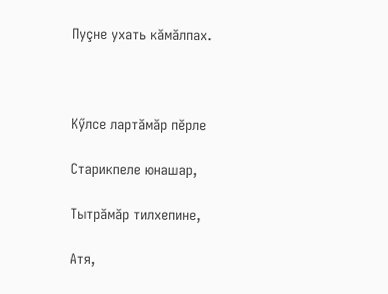Пуçне ухать кăмăлпах.



Кӳлсе лартăмăр пĕрле

Старикпеле юнашар,

Тытрăмăр тилхепине,

Атя,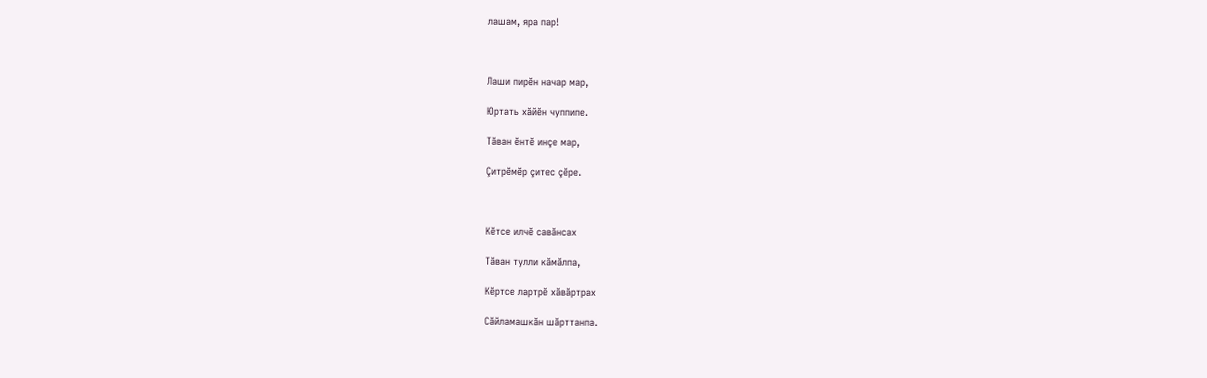лашам, яра пар!



Лаши пирĕн начар мар,

Юртать хăйĕн чуппипе.

Тăван ĕнтĕ инçе мар,

Çитрĕмĕр çитес çĕре.



Кĕтсе илчĕ савăнсах

Тăван тулли кăмăлпа,

Кĕртсе лартрĕ хăвăртрах

Сăйламашкăн шăрттанпа.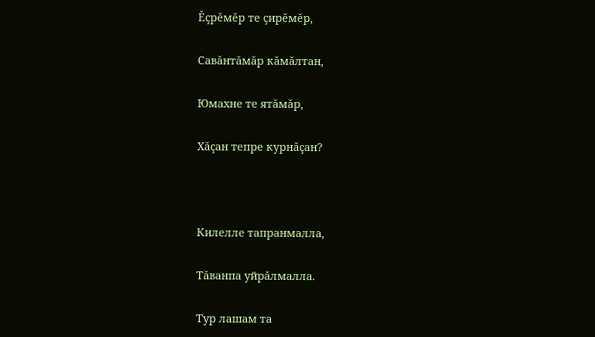Ĕçрĕмĕр те çирĕмĕр,

Савăнтăмăр кăмăлтан,

Юмахне те ятăмăр,

Хăçан тепре курнăçан?



Килелле тапранмалла,

Тăванпа уйрăлмалла.

Тур лашам та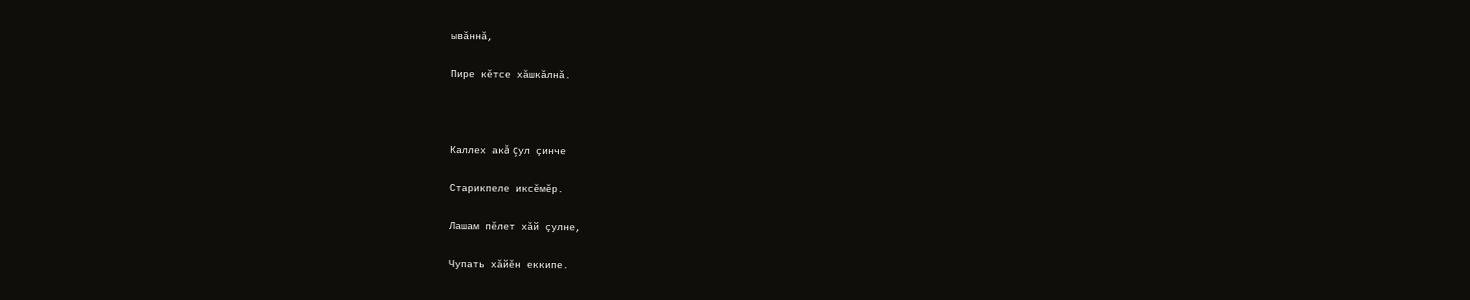ывăннă,

Пире кĕтсе хăшкăлнă.



Каллех акă çул çинче

Старикпеле иксĕмĕр.

Лашам пĕлет хăй çулне,

Чупать хăйĕн еккипе.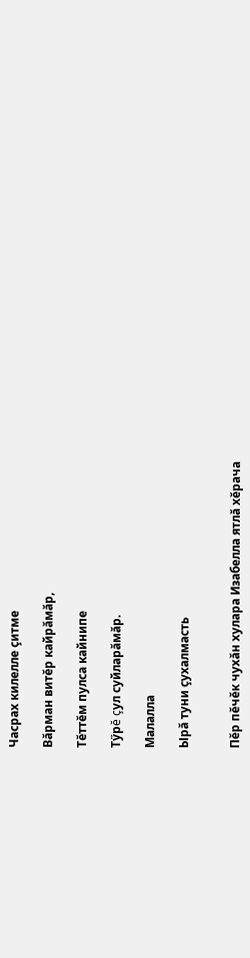Часрах килелле çитме

Вăрман витĕр кайрăмăр,

Тĕттĕм пулса кайнипе

Тӳрĕ çул суйларăмăр.

Малалла

Ырă туни çухалмасть


Пĕр пĕчĕк чухăн хулара Изабелла ятлă хĕрача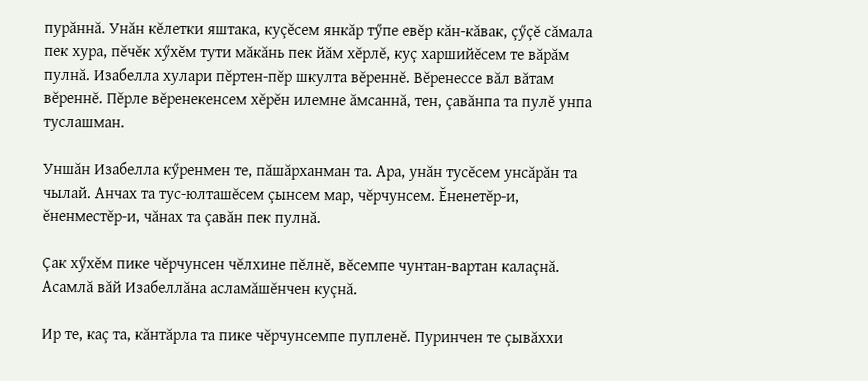пурăннă. Унăн кĕлетки яштака, куçĕсем янкăр тӳпе евĕр кăн-кăвак, çӳçĕ сăмала пек хура, пĕчĕк хӳхĕм тути мăкăнь пек йăм хĕрлĕ, куç харшийĕсем те вăрăм пулнă. Изабелла хулари пĕртен-пĕр шкулта вĕреннĕ. Вĕренессе вăл вăтам вĕреннĕ. Пĕрле вĕренекенсем хĕрĕн илемне ăмсаннă, тен, çавăнпа та пулĕ унпа туслашман.

Уншăн Изабелла кӳренмен те, пăшăрханман та. Ара, унăн тусĕсем унсăрăн та чылай. Анчах та тус-юлташĕсем çынсем мар, чĕрчунсем. Ĕненетĕр-и, ĕненместĕр-и, чăнах та çавăн пек пулнă.

Çак хӳхĕм пике чĕрчунсен чĕлхине пĕлнĕ, вĕсемпе чунтан-вартан калаçнă. Асамлă вăй Изабеллăна асламăшĕнчен куçнă.

Ир те, каç та, кăнтăрла та пике чĕрчунсемпе пупленĕ. Пуринчен те çывăххи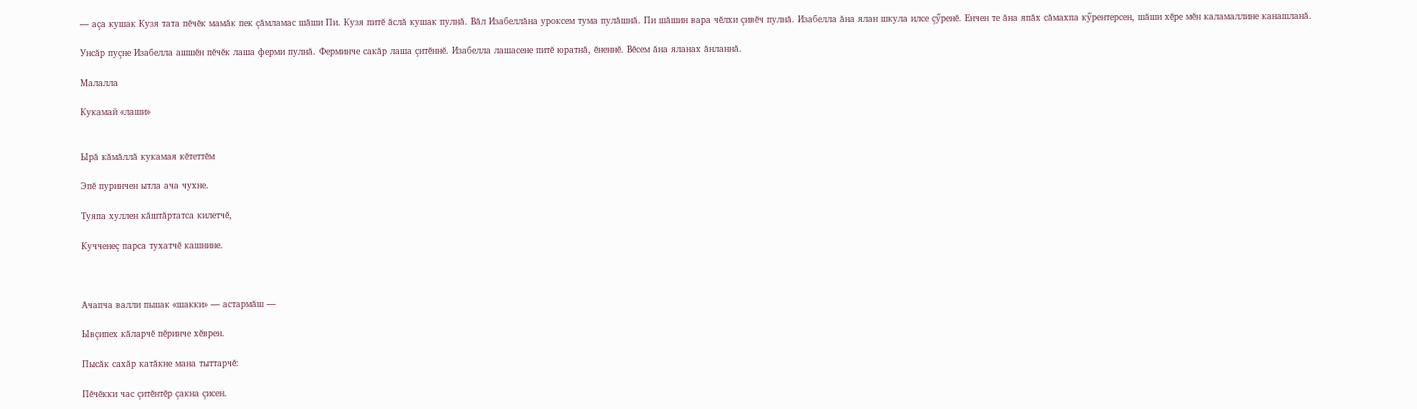— аçа кушак Кузя тата пĕчĕк мамăк пек çăмламас шăши Пи. Кузя питĕ ăслă кушак пулнă. Вăл Изабеллăна уроксем тума пулăшнă. Пи шăшин вара чĕлхи çивĕч пулнă. Изабелла ăна ялан шкула илсе çӳренĕ. Енчен те ăна япăх сăмахпа кӳрентерсен, шăши хĕре мĕн каламаллине канашланă.

Унсăр пуçне Изабелла ашшĕн пĕчĕк лаша ферми пулнă. Ферминче сакăр лаша çитĕннĕ. Изабелла лашасене питĕ юратнă, ĕненнĕ. Вĕсем ăна яланах ăнланнă.

Малалла

Кукамай «лаши»


Ырă кăмăллă кукамая кĕтеттĕм

Эпĕ пуринчен ытла ача чухне.

Туяпа хуллен кăштăртатса килетчĕ,

Кучченеç парса тухатчĕ кашнине.



Ачапча валли пьшак «шакки» — астармăш —

Ывçипех кăларчĕ пĕринче хĕврен.

Пысăк сахăр катăкне мана тыттарчĕ:

Пĕчĕкки час çитĕнтĕр çакна çисен.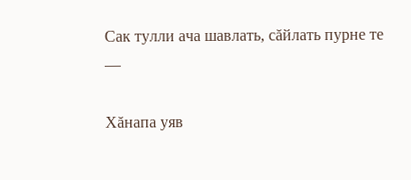Сак тулли ача шавлать, сăйлать пурне те —

Хăнапа уяв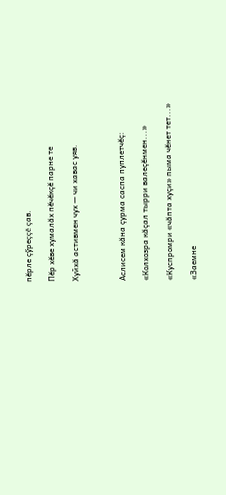пĕрле çӳреççĕ çав.

Пĕр хĕве хумалăх пĕчĕкçĕ парне те

Хуйхă астивмен чух — чи хавас уяв.



Аслисем кăна çурма саспа пуплетчĕç:

«Колхозра кăçал тырри валеçĕнмен...»

«Куспромри «чăпта хуçи» пыма чĕнет тет...»

«Заемне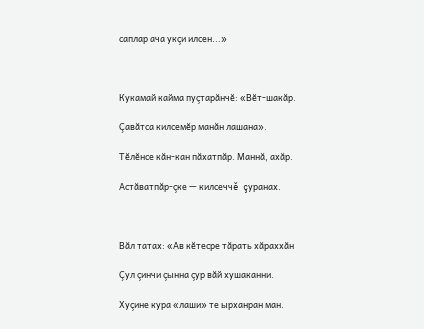саплар ача укçи илсен...»



Кукамай кайма пуçтарăнчĕ: «Вĕт-шакăр.

Çавăтса килсемĕр манăн лашана».

Тĕлĕнсе кăн-кан пăхатпăр. Маннă, ахăр.

Астăватпăр-çке — килсеччĕ çуранах.



Вăл татах: «Ав кĕтесре тăрать хăраххăн

Çул çинчи çынна çур вăй хушаканни.

Хуçине кура «лаши» те ырханран ман.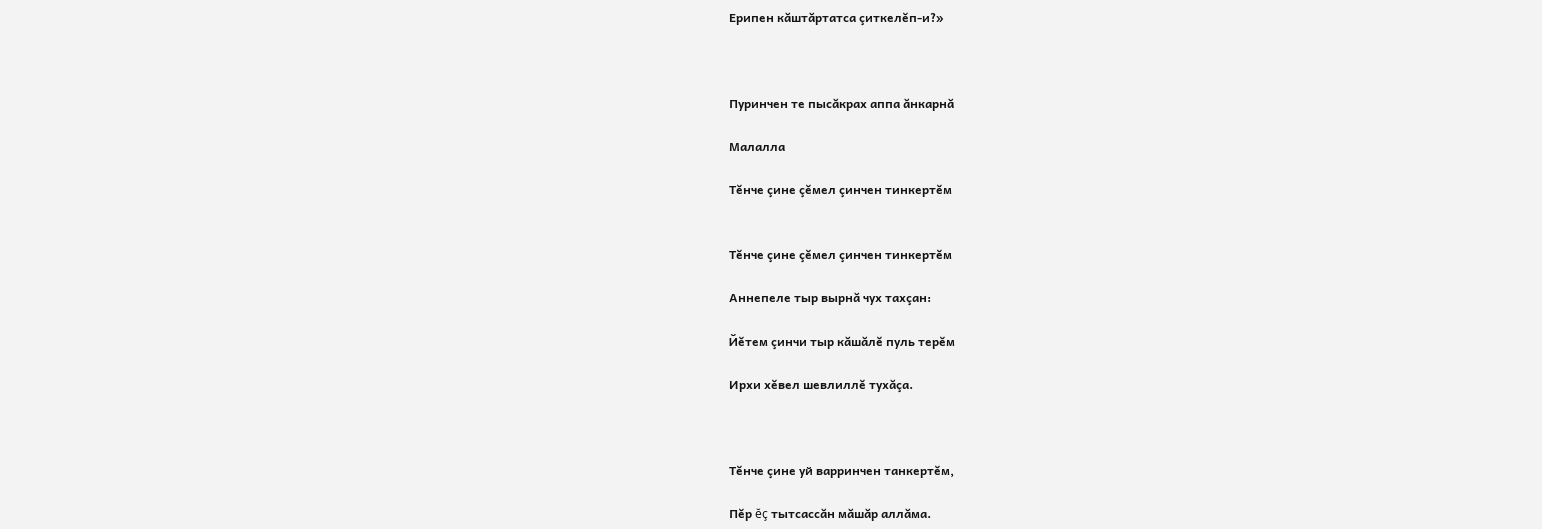Ерипен кăштăртатса çиткелĕп-и?»



Пуринчен те пысăкрах аппа ăнкарнă

Малалла

Тĕнче çине çĕмел çинчен тинкертĕм


Тĕнче çине çĕмел çинчен тинкертĕм

Аннепеле тыр вырнă чух тахçан:

Йĕтем çинчи тыр кăшăлĕ пуль терĕм

Ирхи хĕвел шевлиллĕ тухăçа.



Тĕнче çине уй варринчен танкертĕм,

Пĕр ĕç тытсассăн мăшăр аллăма.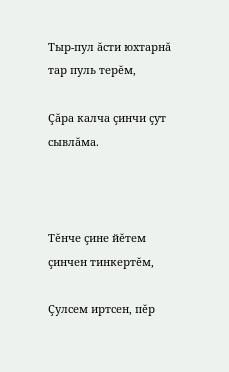Тыр-пул ăсти юхтарнă тар пуль терĕм,

Çăра калча çинчи çут сывлăма.



Тĕнче çине йĕтем çинчен тинкертĕм,

Çулсем иртсен, пĕр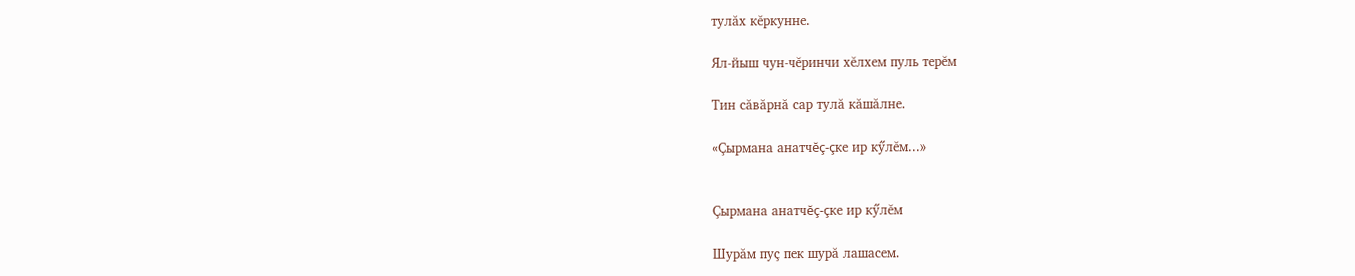тулăх кĕркунне.

Ял-йыш чун-чĕринчи хĕлхем пуль терĕм

Тин сăвăрнă сар тулă кăшăлне.

«Çырмана анатчĕç-çке ир кӳлĕм...»


Çырмана анатчĕç-çке ир кӳлĕм

Шурăм пуç пек шурă лашасем.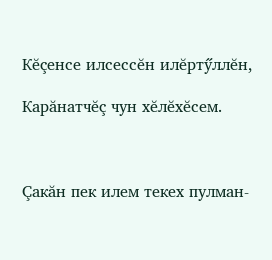Кĕçенсе илсессĕн илĕртӳллĕн,

Карăнатчĕç чун хĕлĕхĕсем.



Çакăн пек илем текех пулман-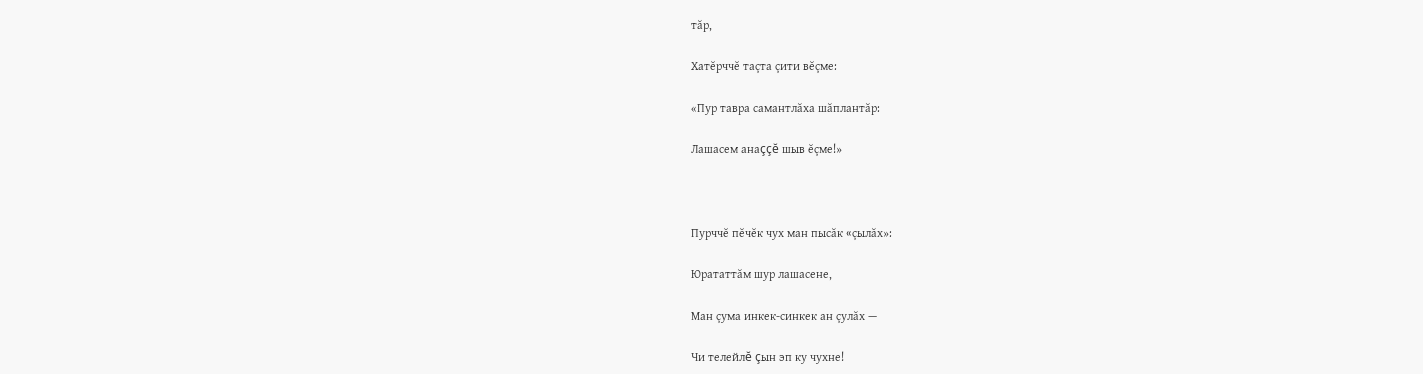тăр,

Хатĕрччĕ таçта çити вĕçме:

«Пур тавра самантлăха шăплантăр:

Лашасем анаççĕ шыв ĕçме!»



Пурччĕ пĕчĕк чух ман пысăк «çылăх»:

Юрататтăм шур лашасене,

Ман çума инкек-синкек ан çулăх —

Чи телейлĕ çын эп ку чухне!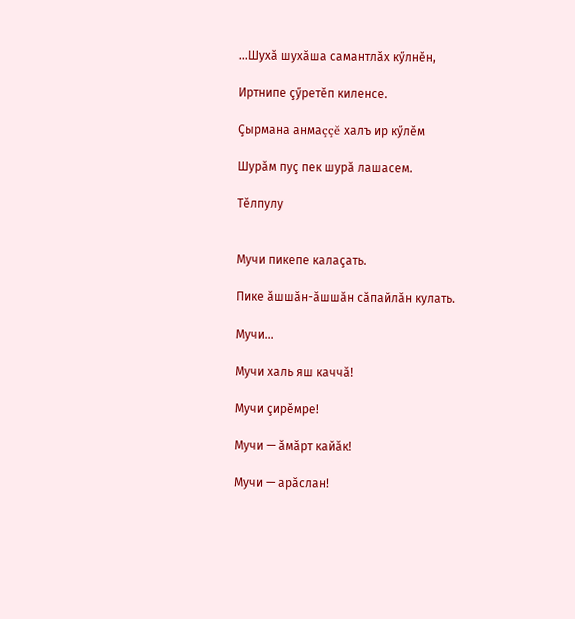...Шухă шухăша самантлăх кӳлнĕн,

Иртнипе çӳретĕп киленсе.

Çырмана анмаççĕ халъ ир кӳлĕм

Шурăм пуç пек шурă лашасем.

Тĕлпулу


Мучи пикепе калаçать.

Пике ăшшăн-ăшшăн сăпайлăн кулать.

Мучи...

Мучи халь яш каччă!

Мучи çирĕмре!

Мучи — ăмăрт кайăк!

Мучи — арăслан!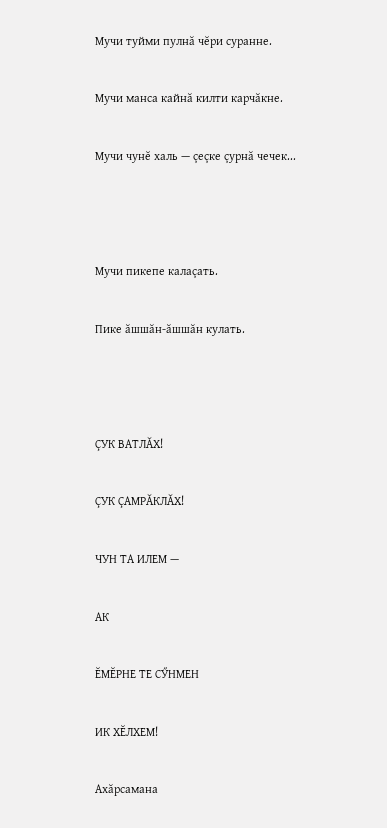Мучи туйми пулнă чĕри суранне.

Мучи манса кайнă килти карчăкне.

Мучи чунĕ халь — çеçке çурнă чечек...



Мучи пикепе калаçать.

Пике ăшшăн-ăшшăн кулать.



ÇУК ВАТЛĂХ!

ÇУК ÇАМРĂКЛĂХ!

ЧУН ТА ИЛЕМ —

АК

ĔМĔРНЕ ТЕ СӲНМЕН

ИК ХĔЛХЕМ!

Ахăрсамана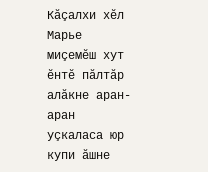Кăçалхи хĕл Марье миçемĕш хут ĕнтĕ пăлтăр алăкне аран-аран уçкаласа юр купи ăшне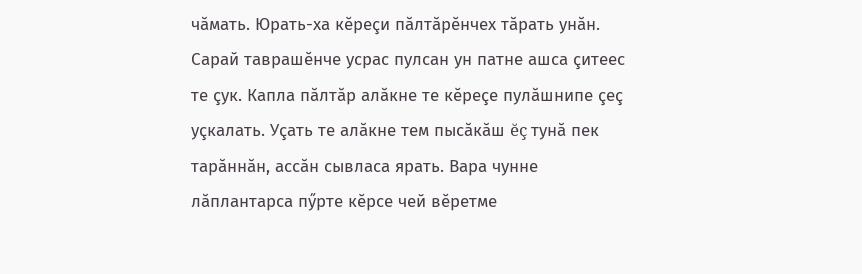чăмать. Юрать-ха кĕреçи пăлтăрĕнчех тăрать унăн. Сарай таврашĕнче усрас пулсан ун патне ашса çитеес те çук. Капла пăлтăр алăкне те кĕреçе пулăшнипе çеç уçкалать. Уçать те алăкне тем пысăкăш ĕç тунă пек тарăннăн, ассăн сывласа ярать. Вара чунне лăплантарса пӳрте кĕрсе чей вĕретме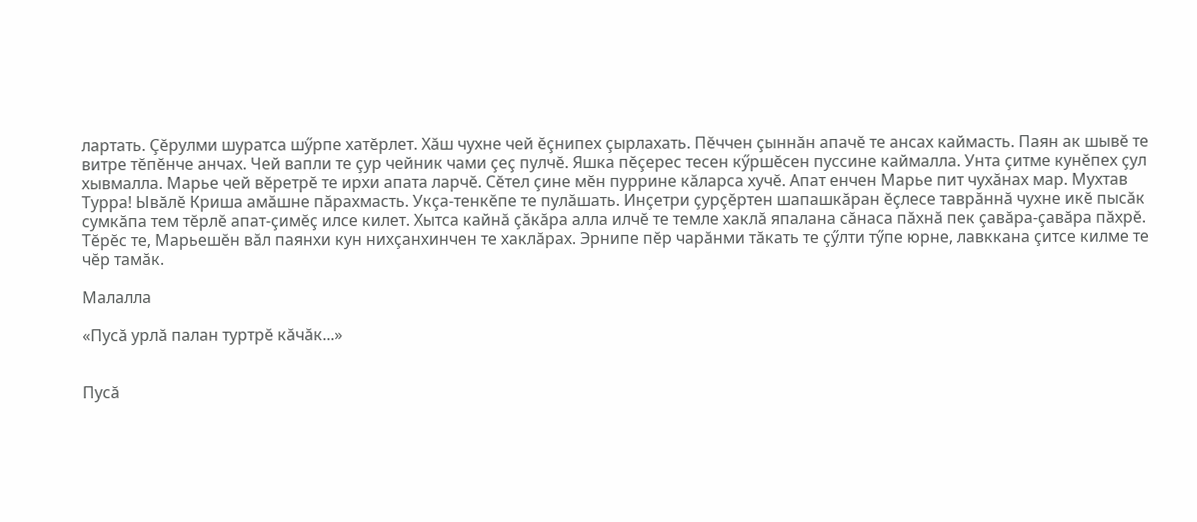лартать. Çĕрулми шуратса шӳрпе хатĕрлет. Хăш чухне чей ĕçнипех çырлахать. Пĕччен çыннăн апачĕ те ансах каймасть. Паян ак шывĕ те витре тĕпĕнче анчах. Чей вапли те çур чейник чами çеç пулчĕ. Яшка пĕçерес тесен кӳршĕсен пуссине каймалла. Унта çитме кунĕпех çул хывмалла. Марье чей вĕретрĕ те ирхи апата ларчĕ. Сĕтел çине мĕн пуррине кăларса хучĕ. Апат енчен Марье пит чухăнах мар. Мухтав Турра! Ывăлĕ Криша амăшне пăрахмасть. Укçа-тенкĕпе те пулăшать. Инçетри çурçĕртен шапашкăран ĕçлесе таврăннă чухне икĕ пысăк сумкăпа тем тĕрлĕ апат-çимĕç илсе килет. Хытса кайнă çăкăра алла илчĕ те темле хаклă япалана сăнаса пăхнă пек çавăра-çавăра пăхрĕ. Тĕрĕс те, Марьешĕн вăл паянхи кун нихçанхинчен те хаклăрах. Эрнипе пĕр чарăнми тăкать те çӳлти тӳпе юрне, лавккана çитсе килме те чĕр тамăк.

Малалла

«Пусă урлă палан туртрĕ кăчăк...»


Пусă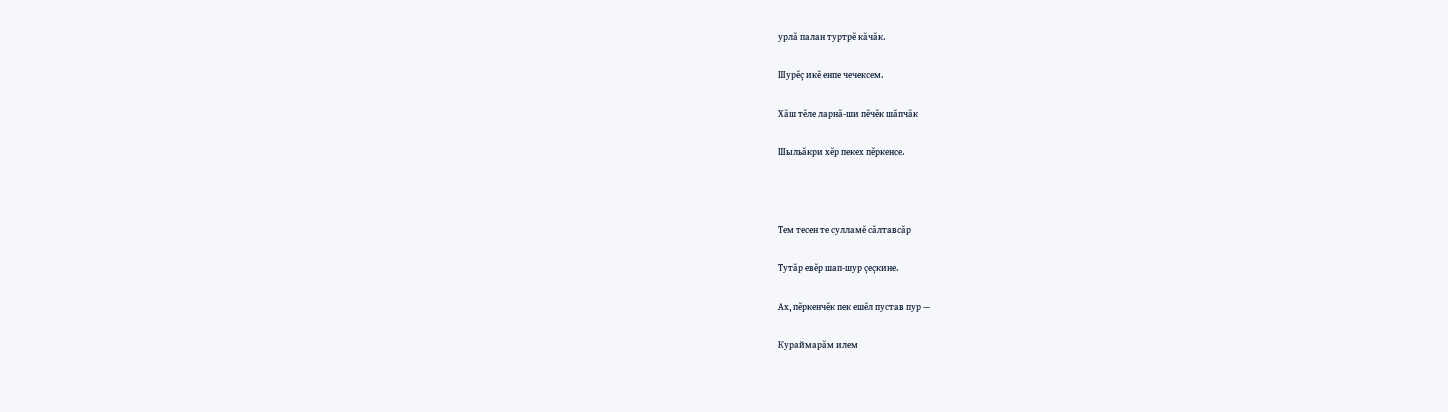урлă палан туртрĕ кăчăк.

Шурĕç икĕ енпе чечексем.

Хăш тĕле ларнă-ши пĕчĕк шăпчăк

Шыльăкри хĕр пекех пĕркенсе.



Тем тесен те сулламĕ сăлтавсăр

Тутăр евĕр шап-шур çеçкине.

Ах, пĕркенчĕк пек ешĕл пустав пур —

Кураймарăм илем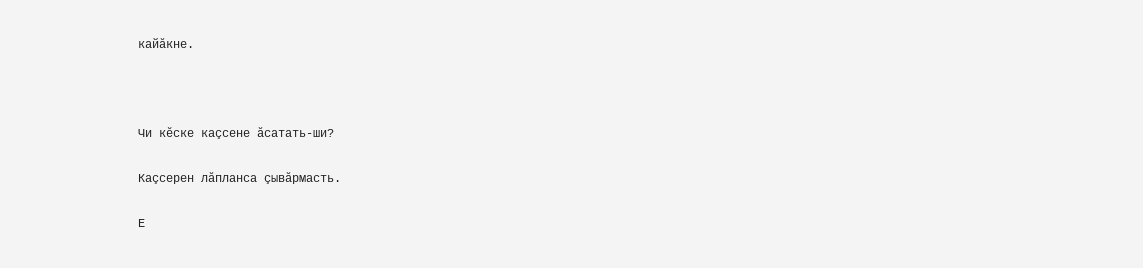кайăкне.



Чи кĕске каçсене ăсатать-ши?

Каçсерен лăпланса çывăрмасть.

Е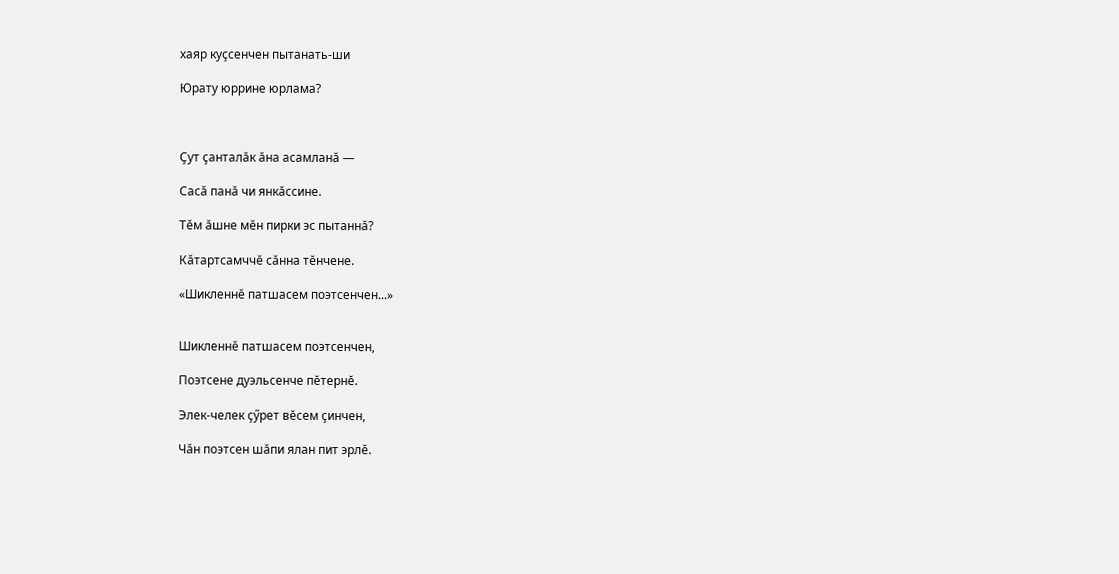хаяр куçсенчен пытанать-ши

Юрату юррине юрлама?



Çут çанталăк ăна асамланă —

Сасă панă чи янкăссине.

Тĕм ăшне мĕн пирки эс пытаннă?

Кăтартсамччĕ сăнна тĕнчене.

«Шикленнĕ патшасем поэтсенчен...»


Шикленнĕ патшасем поэтсенчен,

Поэтсене дуэльсенче пĕтернĕ.

Элек-челек çӳрет вĕсем çинчен,

Чăн поэтсен шăпи ялан пит эрлĕ.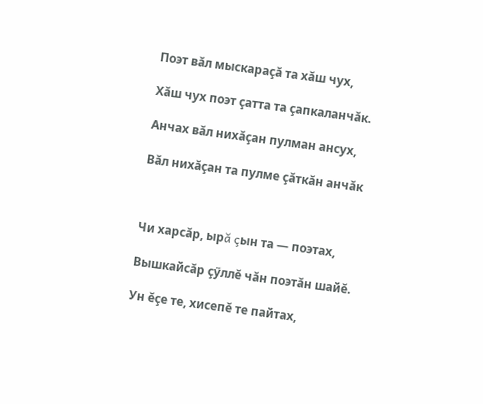Поэт вăл мыскараçă та хăш чух,

Хăш чух поэт çатта та çапкаланчăк.

Анчах вăл нихăçан пулман ансух,

Вăл нихăçан та пулме çăткăн анчăк



Чи харсăр, ырă çын та — поэтах,

Вышкайсăр çӳллĕ чăн поэтăн шайĕ.

Ун ĕçе те, хисепĕ те пайтах,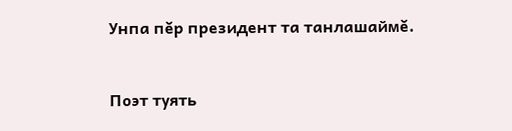Унпа пĕр президент та танлашаймĕ.



Поэт туять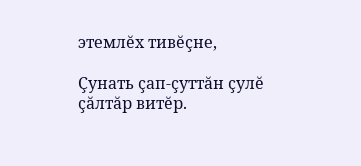этемлĕх тивĕçне,

Çунать çап-çуттăн çулĕ çăлтăр витĕр.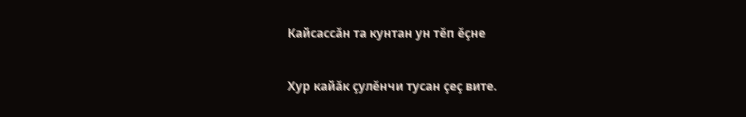Кайсассăн та кунтан ун тĕп ĕçне

Хур кайăк çулĕнчи тусан çеç вите.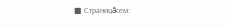■ Страницăсем: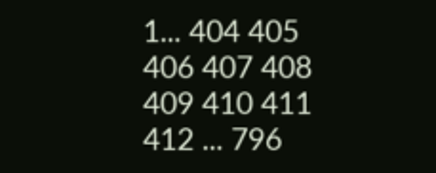1... 404 405 406 407 408 409 410 411 412 ... 796